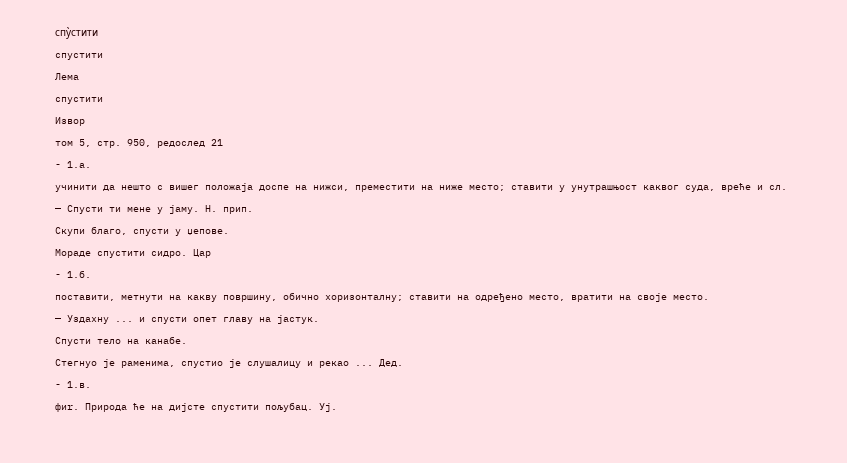спу̀стити
спустити
Лема
спустити
Извор
том 5, стр. 950, редослед 21
- 1.а.
учинити да нешто с вишег положаја доспе на нижси, преместити на ниже место; ставити у унутрашњост каквог суда, вреће и сл.
— Спусти ти мене у јаму. Н. прип.
Скупи благо, спусти у џепове.
Мораде спустити сидро. Цар
- 1.б.
поставити, метнути на какву површину, обично хоризонталну; ставити на одређено место, вратити на своје место.
— Уздахну ... и спусти опет главу на јастук.
Спусти тело на канабе.
Стегнуо је раменима, спустио је слушалицу и рекао ... Дед.
- 1.в.
фиr. Природа ће на дијсте спустити пољубац. Уј.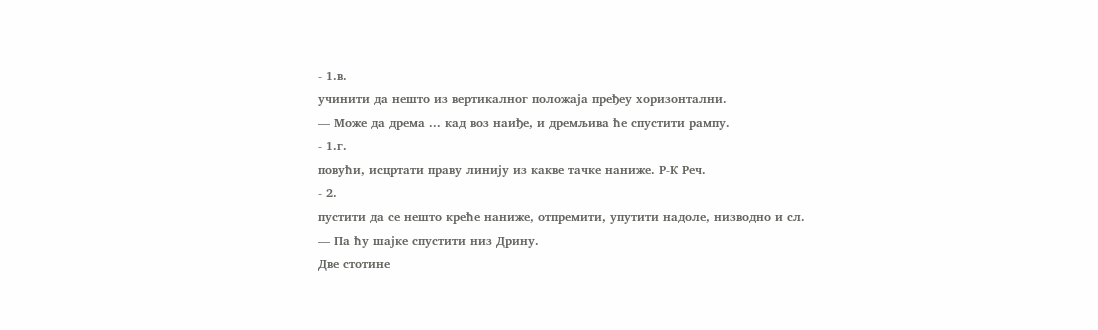- 1.в.
учинити да нешто из вертикалног положаја пређеу хоризонтални.
— Може да дрема ... кад воз наиђе, и дремљива ће спустити рампу.
- 1.г.
повући, исцртати праву линију из какве тачке наниже. Р-К Реч.
- 2.
пустити да се нешто креће наниже, отпремити, упутити надоле, низводно и сл.
— Па ћу шајке спустити низ Дрину.
Две стотине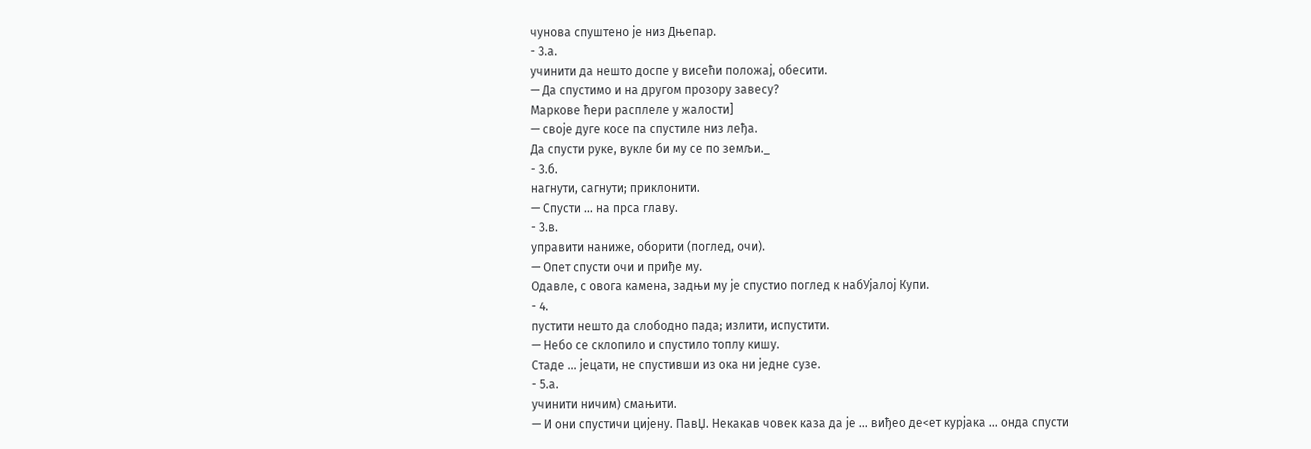чунова спуштено је низ Дњепар.
- 3.а.
учинити да нешто доспе у висећи положај, обесити.
— Да спустимо и на другом прозору завесу?
Маркове ћери расплеле у жалости]
— своје дуге косе па спустиле низ леђа.
Да спусти руке, вукле би му се по земљи._
- 3.б.
нагнути, сагнути; приклонити.
— Спусти ... на прса главу.
- 3.в.
управити наниже, оборити (поглед, очи).
— Опет спусти очи и приђе му.
Одавле, с овога камена, задњи му је спустио поглед к набУјалој Купи.
- 4.
пустити нешто да слободно пада; излити, испустити.
— Небо се склопило и спустило топлу кишу.
Стаде ... јецати, не спустивши из ока ни једне сузе.
- 5.а.
учинити ничим) смањити.
— И они спустичи цијену. ПавЏ. Некакав човек каза да је ... виђео де<ет курјака ... онда спусти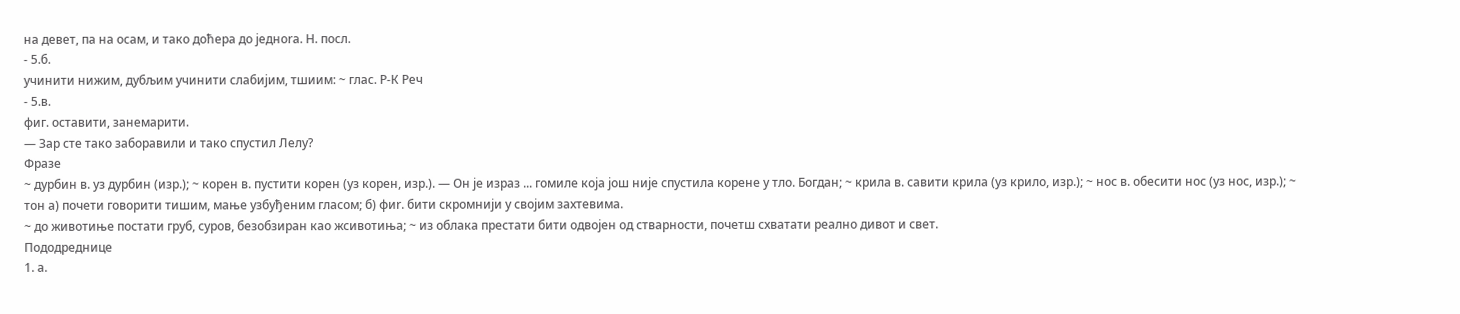на девет, па на осам, и тако доћера до једноrа. Н. посл.
- 5.б.
учинити нижим, дубљим учинити слабијим, тшиим: ~ глас. Р-К Реч
- 5.в.
фиг. оставити, занемарити.
— Зар сте тако заборавили и тако спустил Лелу?
Фразе
~ дурбин в. уз дурбин (изр.); ~ корен в. пустити корен (уз корен, изр.). — Он је израз ... гомиле која још није спустила корене у тло. Богдан; ~ крила в. савити крила (уз крило, изр.); ~ нос в. обесити нос (уз нос, изр.); ~ тон а) почети говорити тишим, мање узбуђеним гласом; б) фиr. бити скромнији у својим захтевима.
~ до животиње постати груб, суров, безобзиран као жсивотиња; ~ из облака престати бити одвојен од стварности, почетш схватати реално дивот и свет.
Пододреднице
1. а.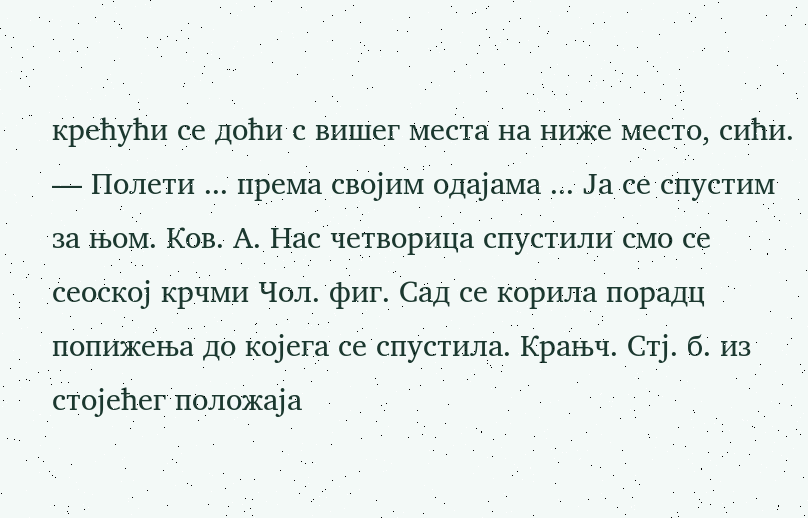крећући се доћи с вишег места на ниже место, сићи. — Полети ... према својим одајама ... Ја се спустим за њом. Ков. А. Нас четворица спустили смо се сеоској крчми Чол. фиг. Сад се корила порадц попижења до којега се спустила. Крањч. Стј. б. из стојећег положаја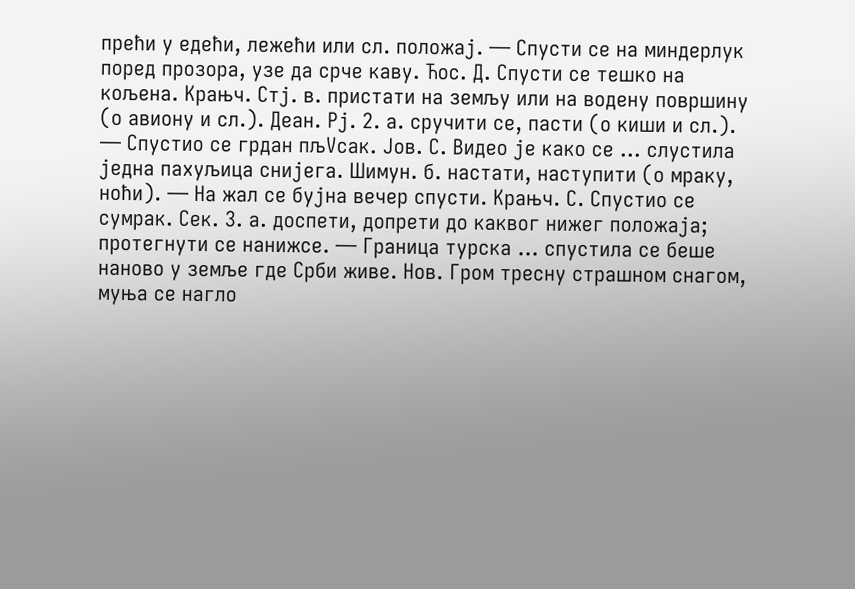прећи у едећи, лежећи или сл. положај. — Спусти се на миндерлук поред прозора, узе да срче каву. Ћос. Д. Спусти се тешко на кољена. Крањч. Стј. в. пристати на земљу или на водену површину (о авиону и сл.). Деан. Рј. 2. а. сручити се, пасти (о киши и сл.). — Спустио се грдан пљVсак. Јов. С. Видео је како се ... слустила једна пахуљица снијега. Шимун. б. настати, наступити (о мраку, ноћи). — На жал се бујна вечер спусти. Крањч. С. Спустио се сумрак. Сек. 3. а. доспети, допрети до каквог нижег положаја; протегнути се нанижсе. — Граница турска ... спустила се беше наново у земље где Срби живе. Нов. Гром тресну страшном снагом, муња се нагло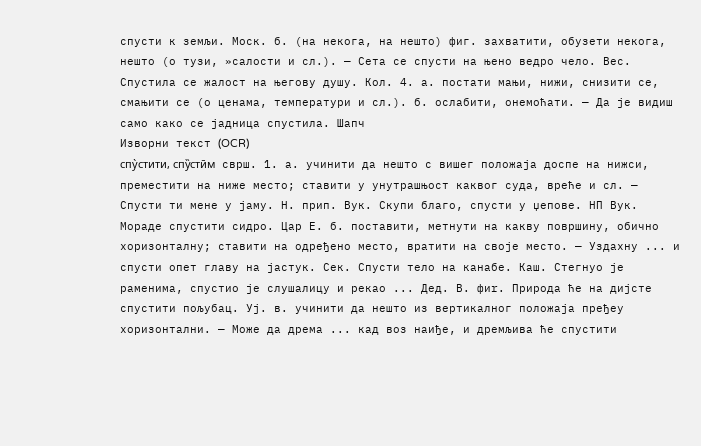спусти к земљи. Моск. б. (на некога, на нешто) фиг. захватити, обузети некога, нешто (о тузи, »салости и сл.). — Сета се спусти на њено ведро чело. Вес. Спустила се жалост на његову душу. Кол. 4. а. постати мањи, нижи, снизити се, смањити се (о ценама, температури и сл.). б. ослабити, онемоћати. — Да је видиш само како се јадница спустила. Шапч
Изворни текст (OCR)
спу̀стити, спу̏стӣм сврш. 1. а. учинити да нешто с вишег положаја доспе на нижси, преместити на ниже место; ставити у унутрашњост каквог суда, вреће и сл. — Спусти ти мене у јаму. Н. прип. Вук. Скупи благо, спусти у џепове. НП Вук. Мораде спустити сидро. Цар Е. б. поставити, метнути на какву површину, обично хоризонталну; ставити на одређено место, вратити на своје место. — Уздахну ... и спусти опет главу на јастук. Сек. Спусти тело на канабе. Каш. Стегнуо је раменима, спустио је слушалицу и рекао ... Дед. В. фиr. Природа ће на дијсте спустити пољубац. Уј. в. учинити да нешто из вертикалног положаја пређеу хоризонтални. — Може да дрема ... кад воз наиђе, и дремљива ће спустити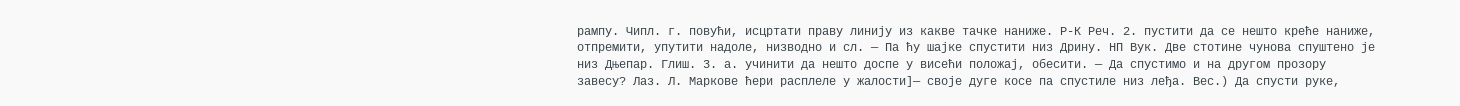рампу. Чипл. г. повући, исцртати праву линију из какве тачке наниже. Р-К Реч. 2. пустити да се нешто креће наниже, отпремити, упутити надоле, низводно и сл. — Па ћу шајке спустити низ Дрину. НП Вук. Две стотине чунова спуштено је низ Дњепар. Глиш. 3. а. учинити да нешто доспе у висећи положај, обесити. — Да спустимо и на другом прозору завесу? Лаз. Л. Маркове ћери расплеле у жалости]— своје дуге косе па спустиле низ леђа. Вес.) Да спусти руке,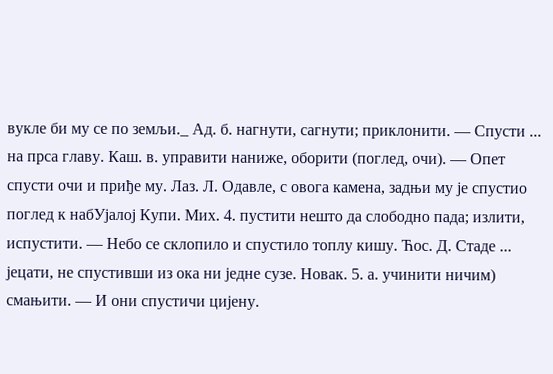вукле би му се по земљи._ Ад. б. нагнути, сагнути; приклонити. — Спусти ... на прса главу. Каш. в. управити наниже, оборити (поглед, очи). — Опет спусти очи и приђе му. Лаз. Л. Одавле, с овога камена, задњи му је спустио поглед к набУјалој Купи. Мих. 4. пустити нешто да слободно пада; излити, испустити. — Небо се склопило и спустило топлу кишу. Ћос. Д. Стаде ... јецати, не спустивши из ока ни једне сузе. Новак. 5. а. учинити ничим) смањити. — И они спустичи цијену.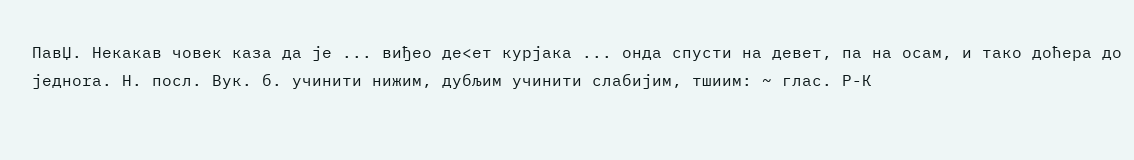ПавЏ. Некакав човек каза да је ... виђео де<ет курјака ... онда спусти на девет, па на осам, и тако доћера до једноrа. Н. посл. Вук. б. учинити нижим, дубљим учинити слабијим, тшиим: ~ глас. Р-К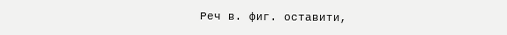Реч в. фиг. оставити,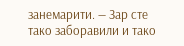занемарити. — Зар сте тако заборавили и тако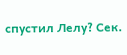спустил Лелу? Сек.